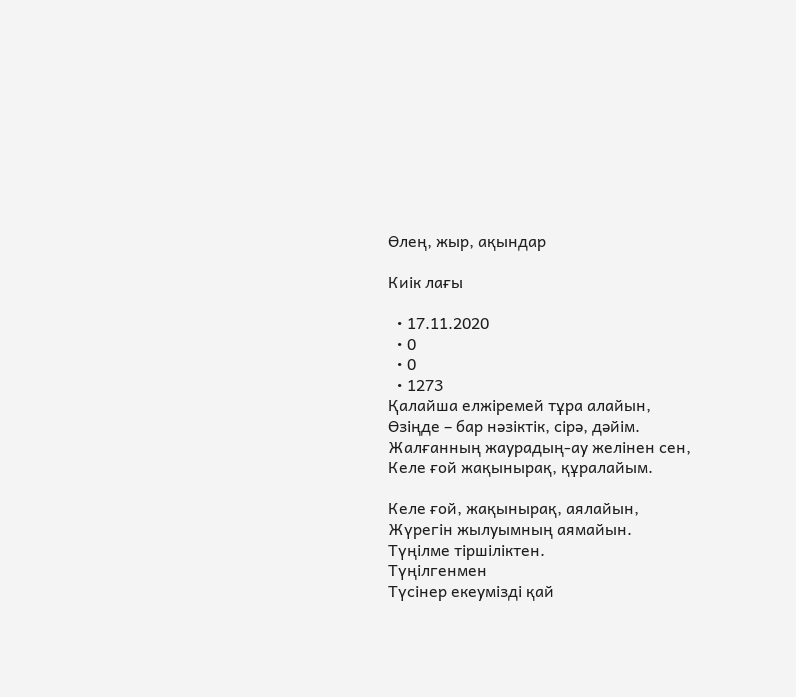Өлең, жыр, ақындар

Киік лағы

  • 17.11.2020
  • 0
  • 0
  • 1273
Қалайша елжіремей тұра алайын,
Өзіңде – бар нәзіктік, сірә, дәйім.
Жалғанның жаурадың-ау желінен сен,
Келе ғой жақынырақ, құралайым.

Келе ғой, жақынырақ, аялайын,
Жүрегін жылуымның аямайын.
Түңілме тіршіліктен.
Түңілгенмен
Түсінер екеумізді қай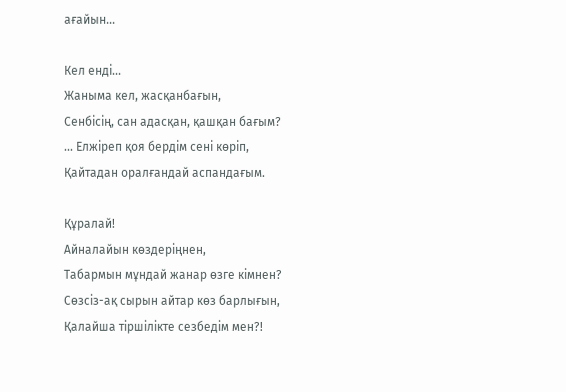ағайын...

Кел енді...
Жаныма кел, жасқанбағын,
Сенбісің, сан адасқан, қашқан бағым?
... Елжіреп қоя бердім сені көріп,
Қайтадан оралғандай аспандағым.

Құралай!
Айналайын көздеріңнен,
Табармын мұндай жанар өзге кімнен?
Сөзсіз-ақ сырын айтар көз барлығын,
Қалайша тіршілікте сезбедім мен?!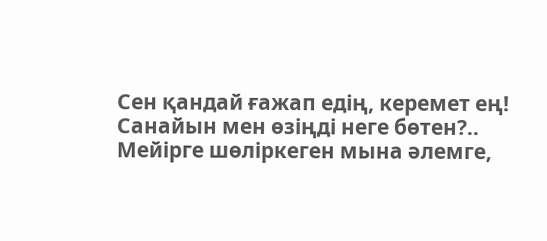Сен қандай ғажап едің, керемет ең!
Санайын мен өзіңді неге бөтен?..
Мейірге шөліркеген мына әлемге,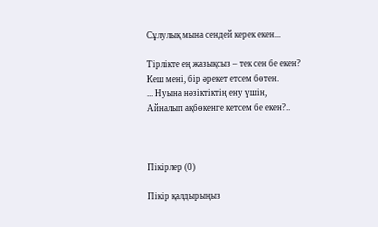Сұлулық мына сендей керек екен...

Тірлікте ең жазықсыз – тек сен бе екен?
Кеш мені, бір әрекет етсем бөтен.
... Нуына нәзіктіктің ену үшін,
Айналып ақбөкенге кетсем бе екен?..



Пікірлер (0)

Пікір қалдырыңыз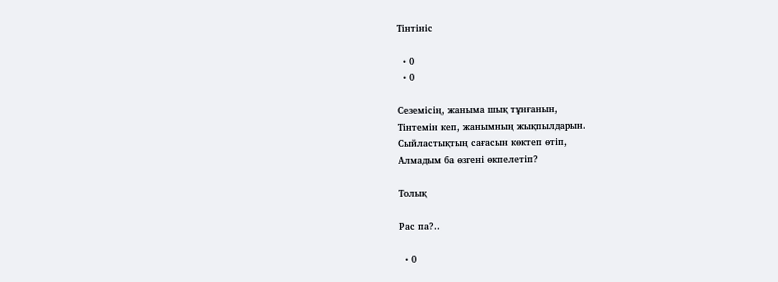Тінтініс

  • 0
  • 0

Сеземісің, жаныма шық тұнғанын,
Тінтемін кеп, жанымның жықпылдарын.
Сыйластықтың сағасын көктеп өтіп,
Алмадым ба өзгені өкпелетіп?

Толық

Рас па?..

  • 0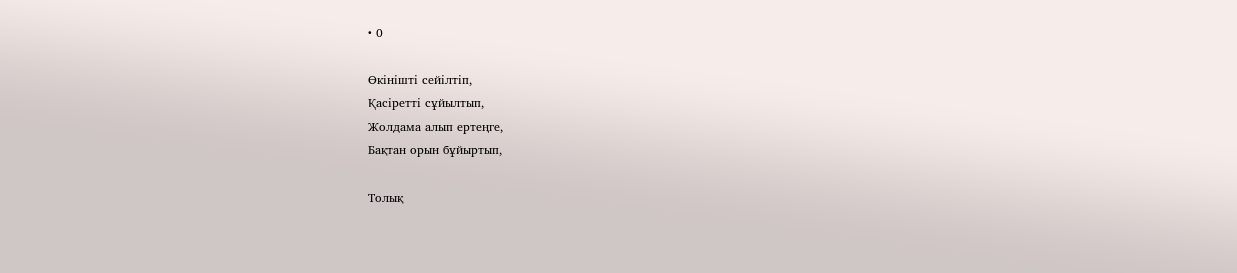• 0

Өкінішті сейілтіп,
Қасіретті сұйылтып,
Жолдама алып ертеңге,
Бақтан орын бұйыртып,

Толық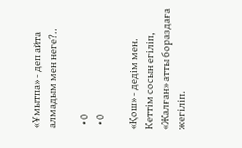«Ұмытпа» - деп айта алмадым мен неге?..

  • 0
  • 0

«Қош» - дедім мен.
Кеттім сосын егіліп,
«Жалған» атты бораздаға жегіліп.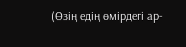(Өзің едің өмірдегі ар-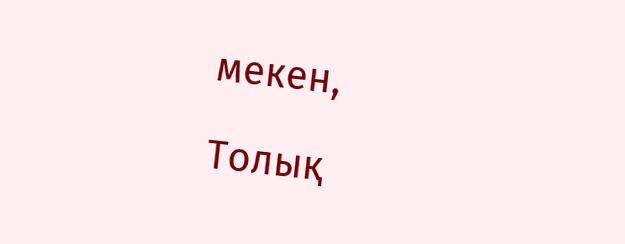мекен,

Толық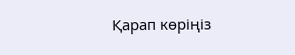Қарап көріңіз